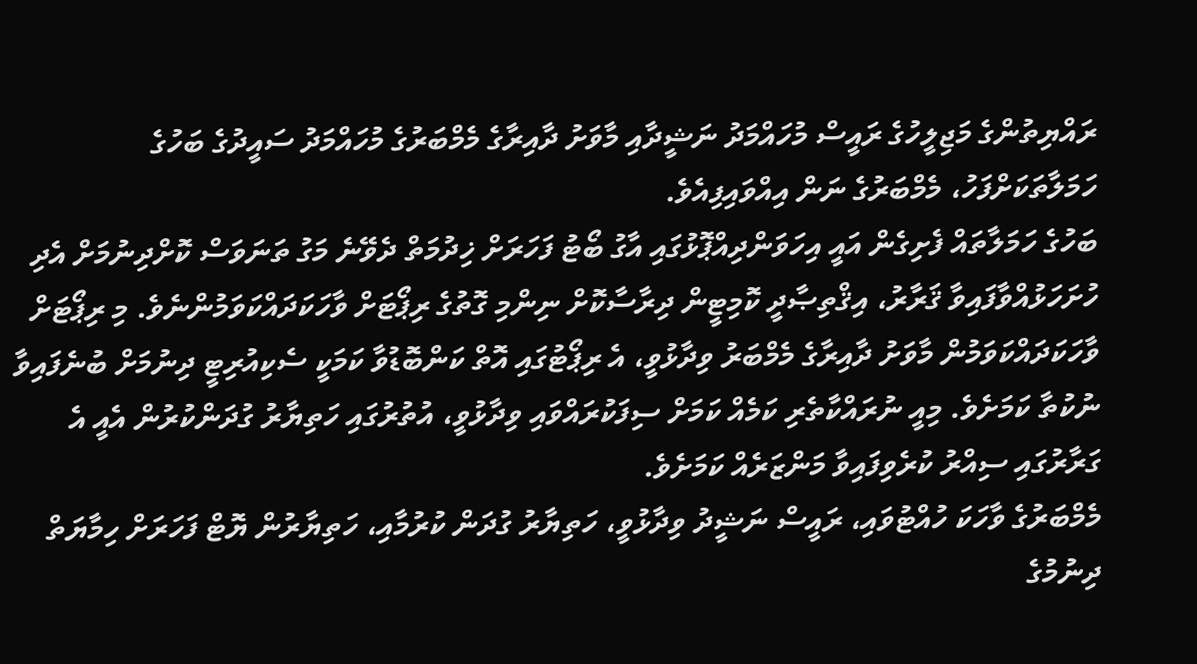ރައްޔިތުންގެ މަޖިލީހުގެ ރައީސް މުހައްމަދު ނަޝީދާއި މާވަށު ދާއިރާގެ މެމްބަރުގެ މުހައްމަދު ސައީދުގެ ބަހުގެ ހަމަލާތަކަށްފަހު، މެމްބަރުގެ ނަން އިއްވައިފިއެވެ.
ބަހުގެ ހަމަލާތައް ފެށިގެން އައީ އިހަވަންދިއްޕޮޅުގައި އާގު ބޯޓު ފަހަރަށް ޚިދުމަތް ދެވޭނެ މަގު ތަނަވަސް ކޮށްދިނުމަށް އެދި ހުށަހަޅުއްވާފައިވާ ޤަރާރު، އިޤްތިޞާދީ ކޮމިޓީން ދިރާސާކޮށް ނިންމި ގޮތުގެ ރިޕޯޓަށް ވާހަކަދައްކަވަމުންނެވެ. މި ރިޕޯޓަށް ވާހަކަދައްކަވަމުން މާވަށު ދާއިރާގެ މެމްބަރު ވިދާޅުވީ، އެ ރިޕޯޓުގައި އޮތް ކަންބޮޑުވާ ކަމަކީ ސެކިއުރިޓީ ދިނުމަށް ބުނެފައިވާ ނުކުތާ ކަމަށެވެ. މިއީ ނުރައްކާތެރި ކަމެއް ކަމަށް ސިފަކުރައްވައި ވިދާޅުވީ، އުތުރުގައި ހަތިޔާރު ގުދަންކުރުން އެއީ އެ ގަރާރުގައި ސިއްރު ކުރެވިފައިވާ މަންޒަރެއް ކަމަށެވެ.
މެމްބަރުގެ ވާހަކަ ހުއްޓުވައި، ރައީސް ނަޝީދު ވިދާޅުވީ، ހަތިޔާރު ގުދަން ކުރުމާއި، ހަތިޔާރުން ޔޮޓް ފަހަރަށް ހިމާޔަތް ދިނުމުގެ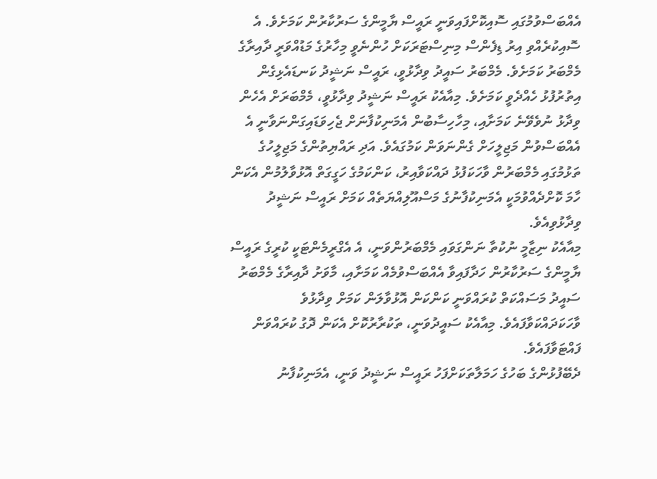އެއްބަސްވުމުގައި ސޮއިކޮށްފައިވަނީ ރައީސް ޔާމީންގެ ސަރުކާރުން ކަމަށެވެ. އެ ސޮއިކުރެއްވި އިރު ޑިފެންސް މިނިސްޓަރަކަށް ހުންނެވީ މިހާރުގެ މަޑުއްވަރީ ދާއިރާގެ މެމްބަރު ކަމަށެވެ. މެމްބަރު ސައީދު ވިދާޅުވީ، ރައީސް ނަޝީދު ކަނޑައެޅިގެން އިތުރުފުޅު ހެއްދެވީ ކަމަށެވެ. މިއާއެކު ރައީސް ނަޝީދު ވިދާޅުވީ، މެމްބަރަށް އެހެން ވިދާޅު ނުވެވޭނެ ކަމަށާއި، މިހާހިސާބުން އެމަނިކުފާނަށް ޖެހިވަޑައިގަންނަވާނީ އެ އެއްބަސްވުން މަޖިލީހަށް ގެންނަވަން ކަމުގައެވެ. އަދި ރައްޔިތުންގެ މަޖިލީހުގެ ތަޅުމުގައި މެމްބަރުން ވާހަކަފުޅު ދައްކަވާއިރު، ކަންކަމުގެ ހަގީގަތް އޮޅުވާލުމުން އެކަން ހާމަ ކޮށްދެއްވުމަކީ އެމަނިކުފާނުގެ މަސްއޫލިއްޔަތެއް ކަމަށް ރައީސް ނަޝީދު ވިދާޅުވިއެވެ.
މިއާއެކު ނިޒާމީ ނުކުތާ ނަންގަވައި މެމްބަރުންވަނީ، އެ އެގްރީމެންޓަކީ ކުރީގެ ރައީސް ޔާމީންގެ ސަރުކާރުން ހަދާފައިވާ އެއްބަސްވުމެއް ކަމަށާއި، މާވަށު ދާއިރާގެ މެމްބަރު ސައީދު މަސައްކަތް ކުރައްވަނީ ކަންކަން އޮޅުވާލަން ކަމަށް ވިދާޅުވެ ވާހަކަދައްކަވާފައެވެ. މިއާއެކު ސައީދުވަނީ، ތަކުރާރުކޮށް އެކަން ދޮގު ކުރައްވަން ފައްޓަވާފައެވެ.
ދެބޭފުޅުންގެ ބަހުގެ ހަމަލާތަކަށްފަހު ރައީސް ނަޝީދު ވަނީ، އެމަނިކުފާނު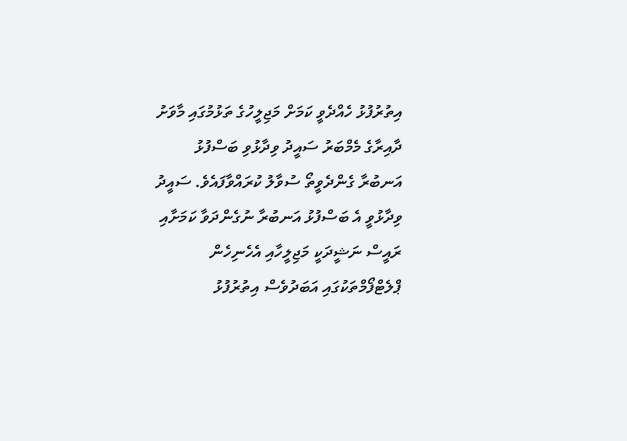އިތުރުފުޅު ހެއްދެވީ ކަމަށް މަޖިލީހުގެ ތަޅުމުގައި މާވަށު ދާއިރާގެ މެމްބަރު ސައީދު ވިދާޅުވި ބަސްފުޅު އަނބުރާ ގެންދެވީތޯ ސުވާލު ކުރައްވާފައެވެ. ސައީދު ވިދާޅުވީ އެ ބަސްފުޅު އަނބުރާ ނުގެންދަވާ ކަމަށާއި ރައީސް ނަޝީދަކީ މަޖިލީހާއި އެހެނިހެން ޕްލެޓްފޯމްތަކުގައި އަބަދުވެސް އިތުރުފުޅު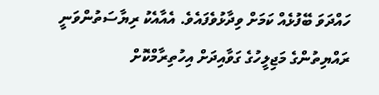ހައްދަވަ ބޭފުޅެއް ކަމަށް ވިދާޅުވެފައެވެ. އެއާއެކު ރިޔާސަތުންވަނީ ރައްޔިތުންގެ މަޖިލީހުގެ ގަވާއިދަށް އިހުތިރާމްކޮށް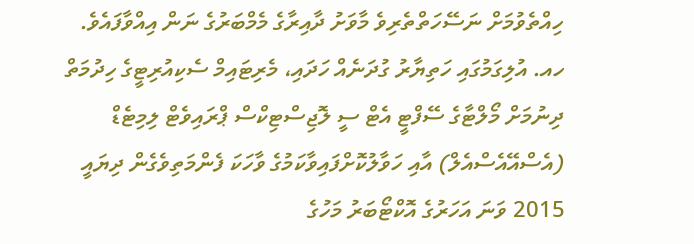ހިއްތެވުމަށް ނަސޭހަތްތެރިވެ މާވަށު ދާއިރާގެ މެމްބަރުގެ ނަން އިއްވާފައެވެ.
ހއ. އުލިގަމުގައި ހަތިޔާރު ގުދަނެއް ހަދައި، މެރިޓައިމް ސެކިއުރިޓީގެ ހިދުމަތް ދިނުމަށް މޯލްޓާގެ ސޭފްޓީ އެޓް ސީ ލޮޖިސްޓިކްސް ޕްރައިވެޓް ލިމިޓެޑް (އެސްއޭއެސްއެލް) އާއި ހަވާލުކޮށްފައިވާކަމުގެ ވާހަކަ ފެންމަތިވެގެން ދިޔައީ 2015 ވަނަ އަހަރުގެ އޮކްޓޯބަރު މަހުގެ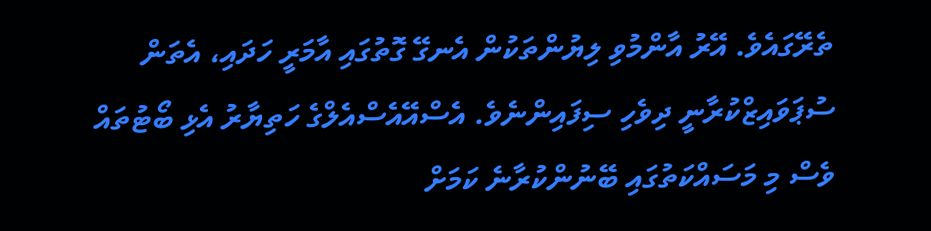ތެރޭގައެވެ. އޭރު އާންމުވި ލިޔުންތަކުން އެނގޭ ގޮތުގައި އާމަރީ ހަދައި، އެތަން ސުޕަވައިޒްކުރާނީ ދިވެހި ސިފައިންނެވެ. އެސްއޭއެސްއެލްގެ ހަތިޔާރު އެޅި ބޯޓުތައް ވެސް މި މަސައްކަތުގައި ބޭނުންކުރާނެ ކަމަށް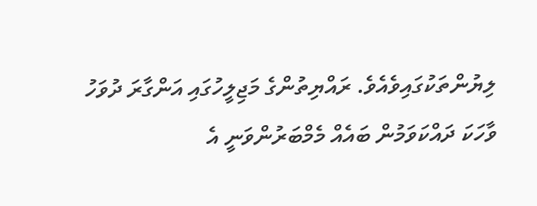ލިޔުންތަކުގައިވެއެވެ. ރައްޔިތުންގެ މަޖިލީހުގައި އަންގާރަ ދުވަހު ވާހަކަ ދައްކަވަމުން ބައެއް މެމްބަރުންވަނީ އެ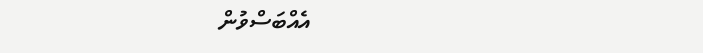އެއްބަސްވުން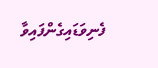ފެނިވަޑައިގެންފައިވާ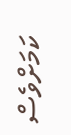ކަމަށްވެސް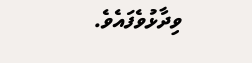ވިދާޅުވެފައެވެ.